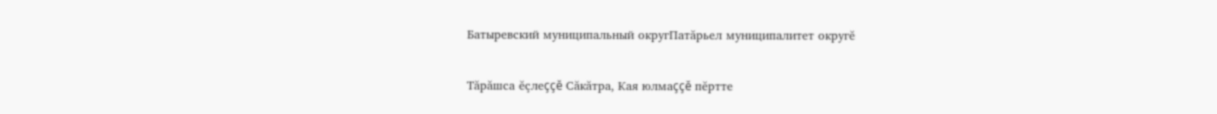Батыревский муниципальный округПатăрьел муниципалитет округĕ

Тăрăшса ĕçлеççĕ Сăкăтра, Кая юлмаççĕ пĕртте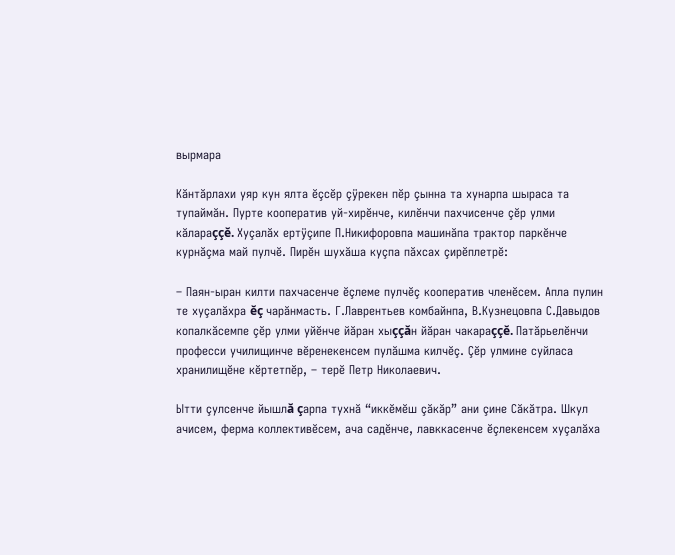вырмара

Кăнтăрлахи уяр кун ялта ĕçсĕр çÿрекен пĕр çынна та хунарпа шыраса та тупаймăн. Пурте кооператив уй-хирĕнче, килĕнчи пахчисенче çĕр улми кăлараççĕ. Хуçалăх ертÿçипе П.Никифоровпа машинăпа трактор паркĕнче курнăçма май пулчĕ. Пирĕн шухăша куçпа пăхсах çирĕплетрĕ:

– Паян-ыран килти пахчасенче ĕçлеме пулчĕç кооператив членĕсем. Апла пулин те хуçалăхра ĕç чарăнмасть. Г.Лаврентьев комбайнпа, В.Кузнецовпа С.Давыдов копалкăсемпе çĕр улми уйĕнче йăран хыççăн йăран чакараççĕ. Патăрьелĕнчи професси училищинче вĕренекенсем пулăшма килчĕç. Çĕр улмине суйласа хранилищĕне кĕртетпĕр, – терĕ Петр Николаевич.

Ытти çулсенче йышлă çарпа тухнă “иккĕмĕш çăкăр” ани çине Сăкăтра. Шкул ачисем, ферма коллективĕсем, ача садĕнче, лавккасенче ĕçлекенсем хуçалăха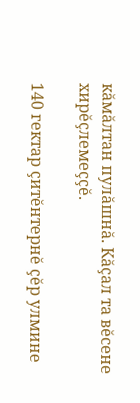кăмăлтан пулăшнă. Кăçал та вĕсене хирĕçлемеççĕ.

140 гектар çитĕнтернĕ çĕр улмине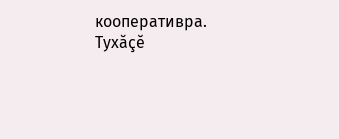кооперативра. Тухăçĕ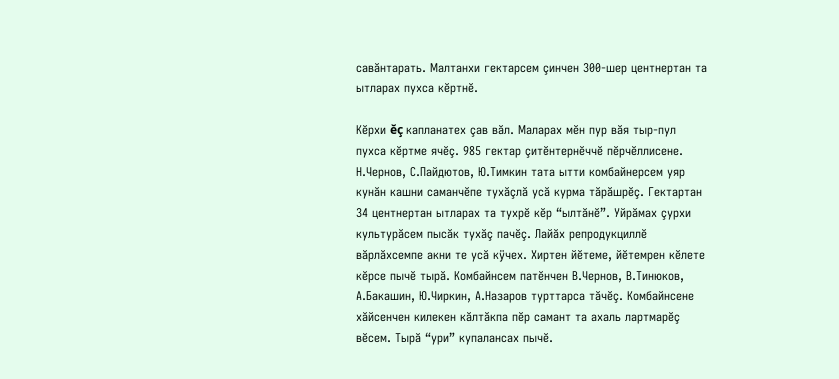савăнтарать. Малтанхи гектарсем çинчен 300-шер центнертан та ытларах пухса кĕртнĕ.

Кĕрхи ĕç капланатех çав вăл. Маларах мĕн пур вăя тыр-пул пухса кĕртме ячĕç. 985 гектар çитĕнтернĕччĕ пĕрчĕллисене. Н.Чернов, С.Пайдютов, Ю.Тимкин тата ытти комбайнерсем уяр кунăн кашни саманчĕпе тухăçлă усă курма тăрăшрĕç. Гектартан 34 центнертан ытларах та тухрĕ кĕр “ылтăнĕ”. Уйрăмах çурхи культурăсем пысăк тухăç пачĕç. Лайăх репродукциллĕ вăрлăхсемпе акни те усă кÿчех. Хиртен йĕтеме, йĕтемрен кĕлете кĕрсе пычĕ тырă. Комбайнсем патĕнчен В.Чернов, В.Тинюков, А.Бакашин, Ю.Чиркин, А.Назаров турттарса тăчĕç. Комбайнсене хăйсенчен килекен кăлтăкпа пĕр самант та ахаль лартмарĕç вĕсем. Тырă “ури” купалансах пычĕ.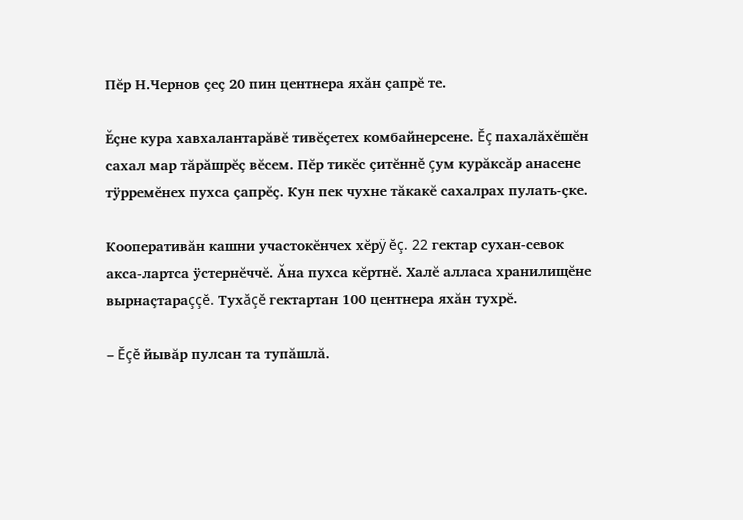Пĕр Н.Чернов çеç 20 пин центнера яхăн çапрĕ те.

Ĕçне кура хавхалантарăвĕ тивĕçетех комбайнерсене. Ĕç пахалăхĕшĕн сахал мар тăрăшрĕç вĕсем. Пĕр тикĕс çитĕннĕ çум курăксăр анасене тÿрремĕнех пухса çапрĕç. Кун пек чухне тăкакĕ сахалрах пулать-çке.

Кооперативăн кашни участокĕнчех хĕрÿ ĕç. 22 гектар сухан-севок акса-лартса ÿстернĕччĕ. Ăна пухса кĕртнĕ. Халĕ алласа хранилищĕне вырнаçтараççĕ. Тухăçĕ гектартан 100 центнера яхăн тухрĕ.

– Ĕçĕ йывăр пулсан та тупăшлă.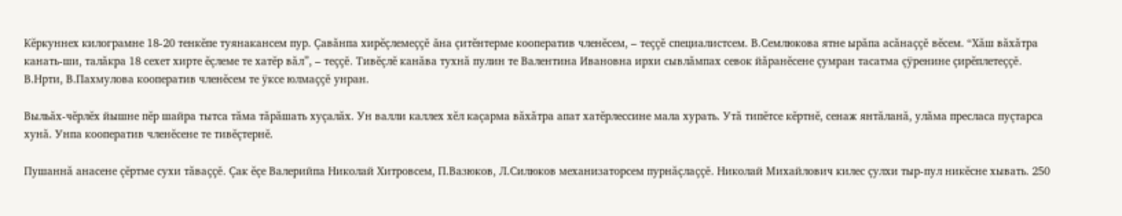Кĕркуннех килограмне 18-20 тенкĕпе туянакансем пур. Çавăнпа хирĕçлемеççĕ ăна çитĕнтерме кооператив членĕсем, – теççĕ специалистсем. В.Семлюкова ятне ырăпа асăнаççĕ вĕсем. “Хăш вăхăтра канать-ши, талăкра 18 сехет хирте ĕçлеме те хатĕр вăл”, – теççĕ. Тивĕçлĕ канăва тухнă пулин те Валентина Ивановна ирхи сывлăмпах севок йăранĕсене çумран тасатма çÿренине çирĕплетеççĕ. В.Нрти, В.Пахмулова кооператив членĕсем те ÿксе юлмаççĕ унран.

Выльăх-чĕрлĕх йышне пĕр шайра тытса тăма тăрăшать хуçалăх. Ун валли каллех хĕл каçарма вăхăтра апат хатĕрлессине мала хурать. Утă типĕтсе кĕртнĕ, сенаж янтăланă, улăма пресласа пуçтарса хунă. Унпа кооператив членĕсене те тивĕçтернĕ.

Пушаннă анасене çĕртме сухи тăваççĕ. Çак ĕçе Валерийпа Николай Хитровсем, П.Вазюков, Л.Силюков механизаторсем пурнăçлаççĕ. Николай Михайлович килес çулхи тыр-пул никĕсне хывать. 250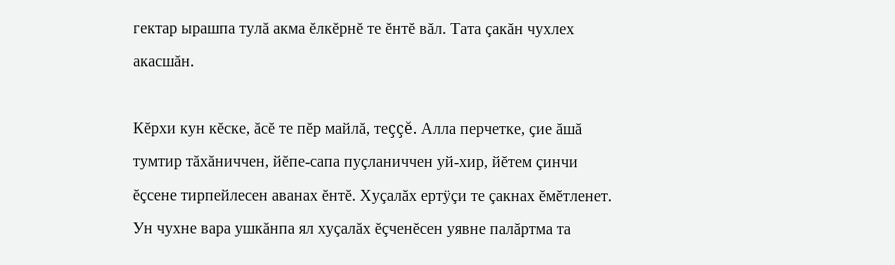гектар ырашпа тулă акма ĕлкĕрнĕ те ĕнтĕ вăл. Тата çакăн чухлех акасшăн.

Кĕрхи кун кĕске, ăсĕ те пĕр майлă, теççĕ. Алла перчетке, çие ăшă тумтир тăхăниччен, йĕпе-сапа пуçланиччен уй-хир, йĕтем çинчи ĕçсене тирпейлесен аванах ĕнтĕ. Хуçалăх ертÿçи те çакнах ĕмĕтленет. Ун чухне вара ушкăнпа ял хуçалăх ĕçченĕсен уявне палăртма та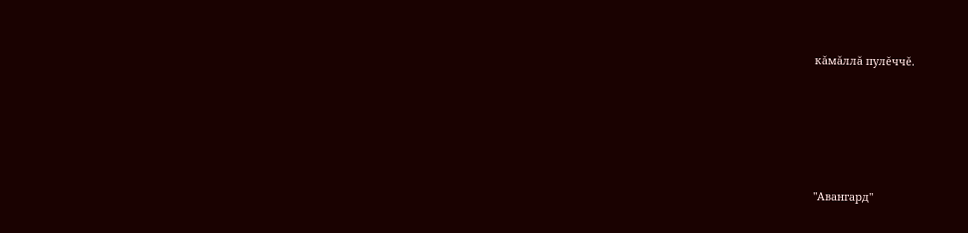кăмăллă пулĕччĕ.





"Авангард"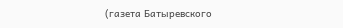(газета Батыревского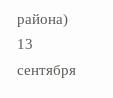района)
13 сентября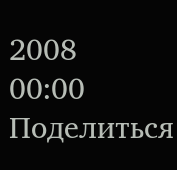2008
00:00
Поделиться